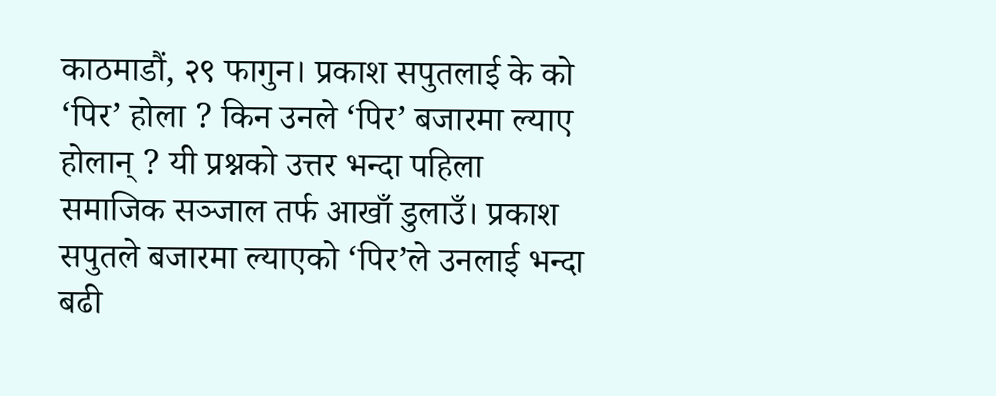काठमाडौं, २९ फागुन। प्रकाश सपुतलाई के को ‘पिर’ होला ? किन उनले ‘पिर’ बजारमा ल्याए होलान् ? यी प्रश्नको उत्तर भन्दा पहिला समाजिक सञ्जाल तर्फ आखाँ डुलाउँ। प्रकाश सपुतले बजारमा ल्याएको ‘पिर’ले उनलाई भन्दा बढी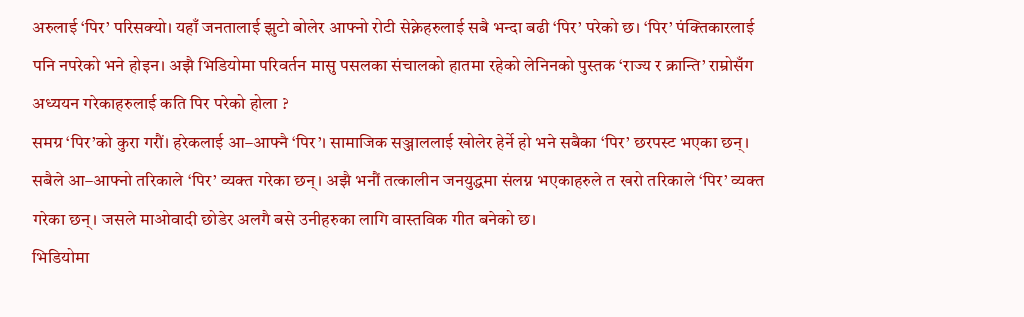अरुलाई ‘पिर’ परिसक्यो। यहाँ जनतालाई झुटो बोलेर आफ्नो रोटी सेक्नेहरुलाई सबै भन्दा बढी ‘पिर’ परेको छ। ‘पिर’ पंक्तिकारलाई पनि नपरेको भने होइन। अझै भिडियोमा परिवर्तन मासु पसलका संचालको हातमा रहेको लेनिनको पुस्तक ‘राज्य र क्रान्ति’ राम्रोसँग अध्ययन गरेकाहरुलाई कति पिर परेको होला ?
समग्र ‘पिर’को कुरा गरौं। हरेकलाई आ–आफ्नै ‘पिर’। सामाजिक सञ्जाललाई खोलेर हेर्ने हो भने सबैका ‘पिर’ छरपस्ट भएका छन्। सबैले आ–आफ्नो तरिकाले ‘पिर’ व्यक्त गरेका छन्। अझै भनौं तत्कालीन जनयुद्धमा संलग्न भएकाहरुले त खरो तरिकाले ‘पिर’ व्यक्त गरेका छन्। जसले माओवादी छोडेर अलगै बसे उनीहरुका लागि वास्तविक गीत बनेको छ।
भिडियोमा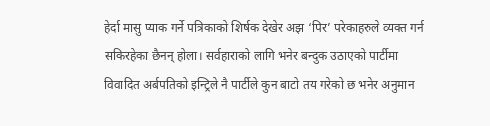हेर्दा मासु प्याक गर्ने पत्रिकाको शिर्षक देखेर अझ ‘पिर’ परेकाहरुले व्यक्त गर्न सकिरहेका छैनन् होला। सर्वहाराको लागि भनेर बन्दुक उठाएको पार्टीमा विवादित अर्बपतिको इन्ट्रिले नै पार्टीले कुन बाटो तय गरेको छ भनेर अनुमान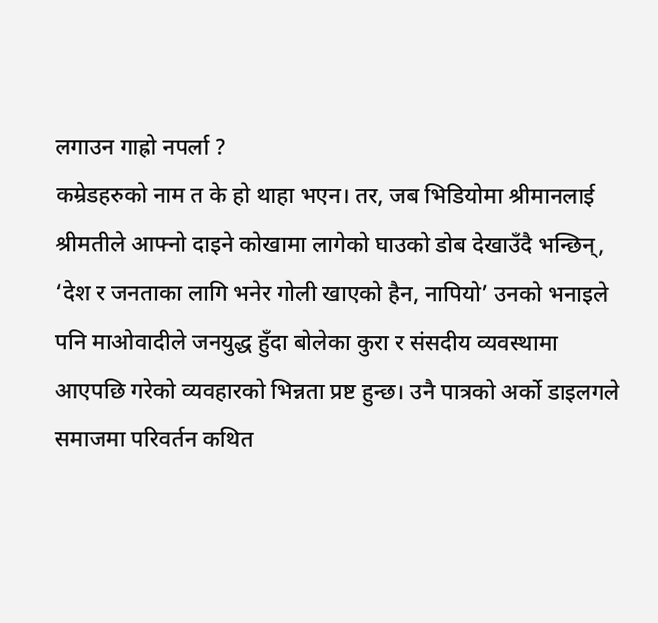लगाउन गाह्रो नपर्ला ?
कम्रेडहरुको नाम त के हो थाहा भएन। तर, जब भिडियोमा श्रीमानलाई श्रीमतीले आफ्नो दाइने कोखामा लागेको घाउको डोब देखाउँदै भन्छिन्, ‘देश र जनताका लागि भनेर गोली खाएको हैन, नापियो’ उनको भनाइले पनि माओवादीले जनयुद्ध हुँदा बोलेका कुरा र संसदीय व्यवस्थामा आएपछि गरेको व्यवहारको भिन्नता प्रष्ट हुन्छ। उनै पात्रको अर्को डाइलगले समाजमा परिवर्तन कथित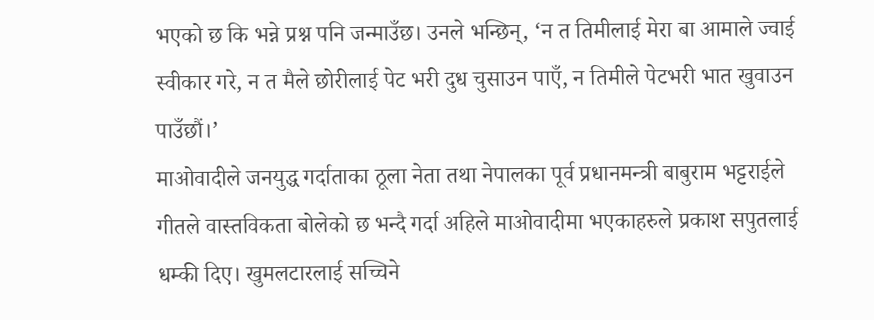भएको छ कि भन्ने प्रश्न पनि जन्माउँछ। उनले भन्छिन्, ‘न त तिमीलाई मेरा बा आमाले ज्वाई स्वीकार गरे, न त मैले छोरीलाई पेट भरी दुध चुसाउन पाएँ, न तिमीले पेटभरी भात खुवाउन पाउँछौं।’
माओवादीले जनयुद्ध गर्दाताका ठूला नेता तथा नेपालका पूर्व प्रधानमन्त्री बाबुराम भट्टराईले गीतले वास्तविकता बोलेको छ भन्दै गर्दा अहिले माओवादीमा भएकाहरुले प्रकाश सपुतलाई धम्की दिए। खुमलटारलाई सच्चिने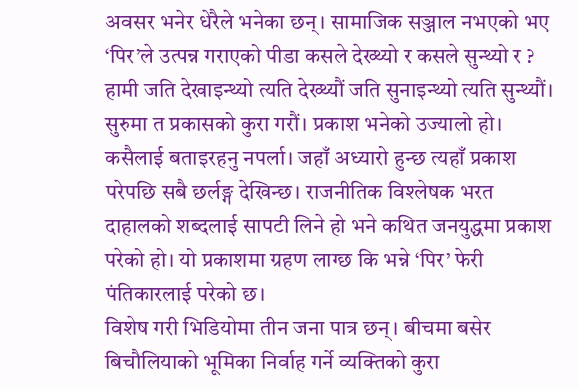अवसर भनेर धेरैले भनेका छन्। सामाजिक सञ्जाल नभएको भए ‘पिर’ले उत्पन्न गराएको पीडा कसले देख्थ्यो र कसले सुन्थ्यो र ? हामी जति देखाइन्थ्यो त्यति देख्थ्यौं जति सुनाइन्थ्यो त्यति सुन्थ्यौं।
सुरुमा त प्रकासको कुरा गरौं। प्रकाश भनेको उज्यालो हो। कसैलाई बताइरहनु नपर्ला। जहाँ अध्यारो हुन्छ त्यहाँ प्रकाश परेपछि सबै छर्लङ्ग देखिन्छ। राजनीतिक विश्लेषक भरत दाहालको शब्दलाई सापटी लिने हो भने कथित जनयुद्धमा प्रकाश परेको हो। यो प्रकाशमा ग्रहण लाग्छ कि भन्ने ‘पिर’ फेरी पंतिकारलाई परेको छ।
विशेष गरी भिडियोमा तीन जना पात्र छन्। बीचमा बसेर बिचौलियाको भूमिका निर्वाह गर्ने व्यक्तिको कुरा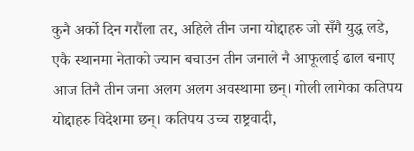कुनै अर्को दिन गरौंला तर, अहिले तीन जना योद्दाहरु जो सँगै युद्ध लडे, एकै स्थानमा नेताको ज्यान बचाउन तीन जनाले नै आफूलाई ढाल बनाए आज तिनै तीन जना अलग अलग अवस्थामा छन्। गोली लागेका कतिपय योद्दाहरु विदेशमा छन्। कतिपय उच्च राष्ट्रवादी,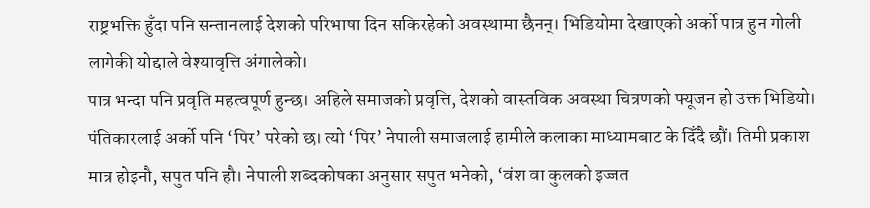राष्ट्रभक्ति हुँदा पनि सन्तानलाई देशको परिभाषा दिन सकिरहेको अवस्थामा छैनन्। भिडियोमा देखाएको अर्को पात्र हुन गोली लागेकी योद्दाले वेश्यावृत्ति अंगालेको।
पात्र भन्दा पनि प्रवृति महत्वपूर्ण हुन्छ। अहिले समाजको प्रवृत्ति, देशको वास्तविक अवस्था चित्रणको फ्यूजन हो उक्त भिडियो। पंतिकारलाई अर्को पनि ‘पिर’ परेको छ। त्यो ‘पिर’ नेपाली समाजलाई हामीले कलाका माध्यामबाट के दिँदै छौं। तिमी प्रकाश मात्र होइनौ, सपुत पनि हौ। नेपाली शब्दकोषका अनुसार सपुत भनेको, ‘वंश वा कुलको इज्जत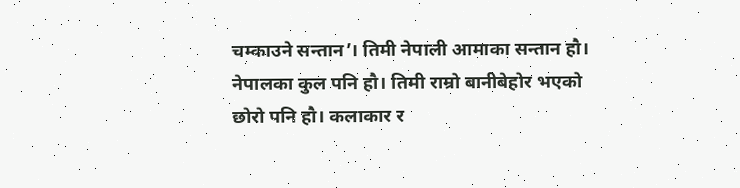चम्काउने सन्तान’। तिमी नेपाली आमाका सन्तान हौ। नेपालका कुल पनि हौ। तिमी राम्रो बानीबेहोर भएको छोरो पनि हौ। कलाकार र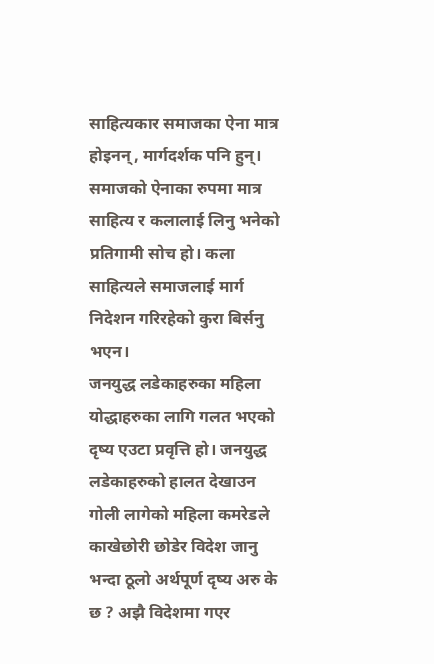साहित्यकार समाजका ऐना मात्र होइनन्, मार्गदर्शक पनि हुन्। समाजको ऐनाका रुपमा मात्र साहित्य र कलालाई लिनु भनेको प्रतिगामी सोच हो। कला साहित्यले समाजलाई मार्ग निदेशन गरिरहेको कुरा बिर्सनु भएन।
जनयुद्ध लडेकाहरुका महिला योद्धाहरुका लागि गलत भएको दृष्य एउटा प्रवृत्ति हो। जनयुद्ध लडेकाहरुको हालत देखाउन गोली लागेको महिला कमरेडले काखेछोरी छोडेर विदेश जानु भन्दा ठूलो अर्थपूर्ण दृष्य अरु के छ ? अझै विदेशमा गएर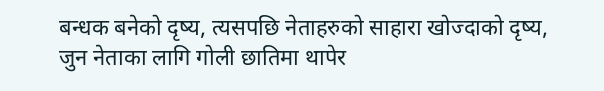बन्धक बनेको दृष्य, त्यसपछि नेताहरुको साहारा खोज्दाको दृष्य, जुन नेताका लागि गोली छातिमा थापेर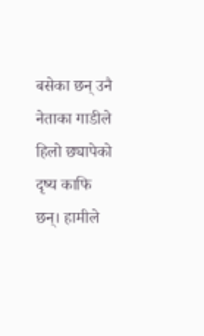बसेका छन् उनै नेताका गाडीले हिलो छ्यापेको दृष्य काफि छन्। हामीले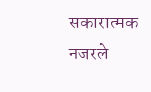सकारात्मक नजरले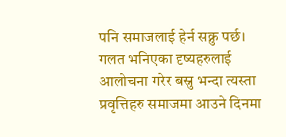पनि समाजलाई हेर्न सक्नु पर्छ। गलत भनिएका दृष्यहरुलाई आलोचना गरेर बस्नु भन्दा त्यस्ता प्रवृत्तिहरु समाजमा आउने दिनमा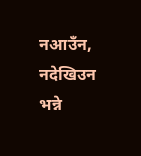नआउँन, नदेखिउन भन्ने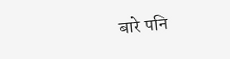बारे पनि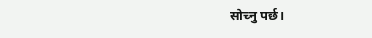सोच्नु पर्छ।